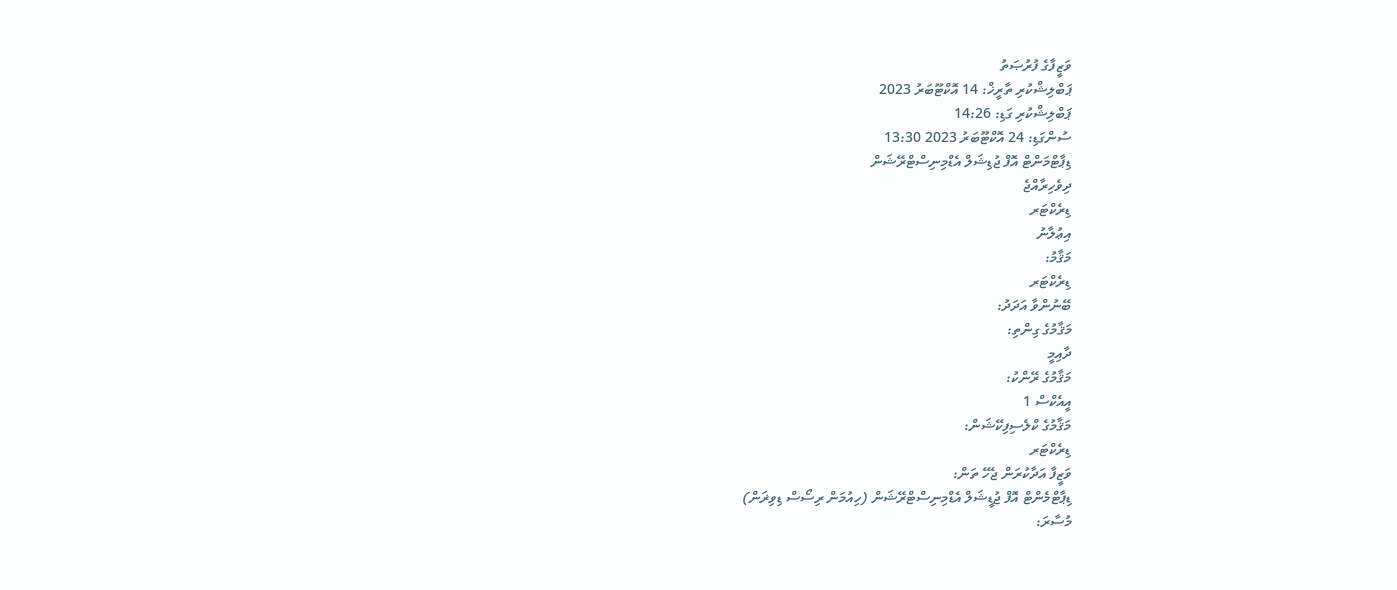ވަޒީފާގެ ފުރުޞަތު
ޕަބްލިޝްކުރި ތާރީޚް: 14 އޮކްޓޫބަރު 2023
ޕަބްލިޝްކުރި ގަޑި: 14:26
ސުންގަޑި: 24 އޮކްޓޫބަރު 2023 13:30
ޑިޕާޓްމަންޓް އޮފް ޖުޑިޝަލް އެޑްމިނިސްޓްރޭޝަން
ދިވެހިރާއްޖެ
ޑިރެކްޓަރ
އިޢުލާނު
މަޤާމު:
ޑިރެކްޓަރ
ބޭނުންވާ އަދަދު:
މަޤާމުގެ ގިންތި:
ދާއިމީ
މަޤާމުގެ ރޭންކު:
އީއެކްސް 1
މަޤާމުގެ ކްލެސިފިކޭޝަން:
ޑިރެކްޓަރ
ވަޒީފާ އަދާކުރަން ޖެހޭ ތަން:
ޑިޕާޓްމެންޓް އޮފް ޖުޑީޝަލް އެޑްމިނިސްޓްރޭޝަން (ހިއުމަން ރިސޯސް ޑިވިޜަން)
މުސާރަ: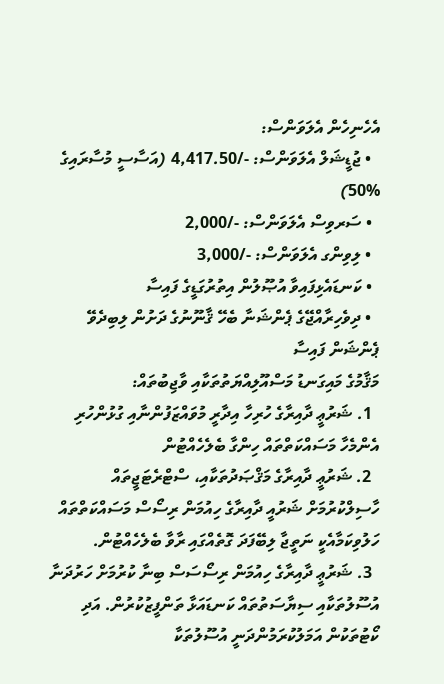އެހެނިހެން އެލަވަންސް:
  • ޖުޑީޝަލް އެލަވަންސް: -/4,417.50 (އަސާސީ މުސާރައިގެ %50)
  • ސަރވިސް އެލަވަންސް: -/2,000
  • ލިވިންގ އެލަވަންސް: -/3,000
  • ކަނޑައެޅިފައިވާ އުޞޫލުން އިތުރުގަޑީގެ ފައިސާ
  • ދިވެހިރާއްޖޭގެ ޕެންޝަނާ ބެހޭ ޤާނޫނުގެ ދަށުން ލިބިދެވޭ ޕެންޝަން ފައިސާ
މަޤާމުގެ މައިގަނޑު މަސްއޫލިއްޔަތުތަކާއި ވާޖިބުތައް:
  1. ޝަރުޢީ ދާއިރާގެ ހުރިހާ އިދާރީ މުވައްޒަފުންނާއި ގުޅުންހުރި އެންމެހާ މަސައްކަތްތައް ހިންގާ ބެލެހެއްޓުން
  2. ޝަރުޢީ ދާއިރާގެ މަޤްޞަދުތަކާއި، ސްޓްރެޓަޖީތައް ހާސިލްކުރުމަށް ޝަރުއީ ދާއިރާގެ ހިއުމަން ރިސޯސް މަސައްކަތްތައް ހަލުވިކަމާއެކީ ނަތީޖާ ލިބޭފަދަ ގޮތެއްގައި ރާވާ ބެލެހެއްޓުން.
  3. ޝަރުޢީ ދާއިރާގެ ހިއުމަން ރިސޯސަސް ބިނާ ކުރުމަށް ހަރުދަނާ އުސޫލުތަކާއި ސިޔާސަތުތައް ކަނޑައަޅާ ތަންފީޒުކުރުން. އަދި ކޯޓުތަކުން އަމަލުކުރަމުންދަނީ އުސޫލުތަކާ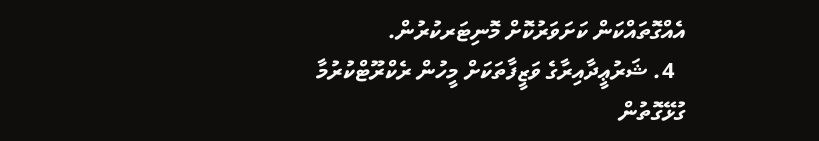އެއްގޮތައްކަން ކަށަވަރުކޮށް މޮނިޓަރކުރުން.
  4. ޝަރުޢީދާއިރާގެ ވަޒީފާތަކަށް މީހުން ރެކްރޫޓްކުރުމާ ގުޅޭގޮތުން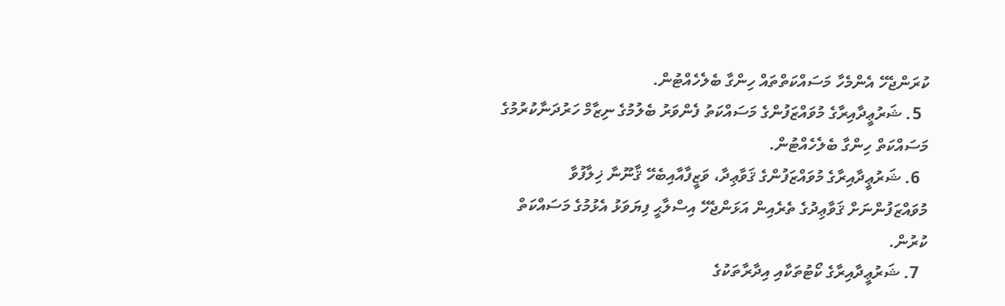ކުރަންޖެހޭ އެންމެހާ މަސައްކަތްތައް ހިންގާ ބެލެހެއްޓުން.
  5. ޝަރުޢީދާއިރާގެ މުވައްޒަފުންގެ މަސައްކަތު ފެންވަރު ބެލުމުގެ ނިޒާމް ހަރުދަނާކުރުމުގެ މަސައްކަތް ހިންގާ ބެލެހެއްޓުން.
  6. ޝަރުޢީދާއިރާގެ މުވައްޒަފުންގެ ޤަވާޢިދާ، ވަޒީފާއާއިބެހޭ ޤާނޫނާ ޚިލާފުވާ މުވައްޒަފުންނަށް ޤަވާޢިދުގެ ތެރެއިން އަޅަންޖެހޭ އިސްލާޙީ ފިޔަވަޅު އެޅުމުގެ މަސައްކަތް ކުރުން.
  7. ޝަރުޢީދާއިރާގެ ކޯޓުތަކާއި އިދާރާތަކުގެ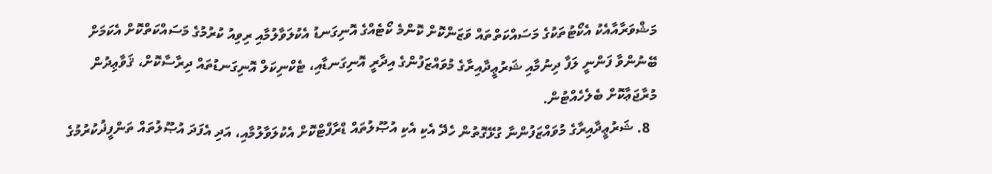މަޝްވަރާއާއެކު އެކޯޓުތަކުގެ މަސައްކަތްތައް ވަޒަންކޮށް ކޮންމެ ކޯޓެއްގެ އޮނިގަނޑު އެކުލަވާލުމާއި ރިވިއު ކުރުމުގެ މަސައްކަތްކޮށް އެކަމަށް ބޭނުންވާ ފަންނީ ލަފާ ދިނުމާއި ޝަރުޢީދާއިރާގެ މުވައްޒަފުންގެ އިދާރީ އޮނިގަނޑާއި، ޓެކްނިކަލް އޮނިގަނޑުތައް ދިރާސާކޮށް، ޤަވާޢިދުން މުރާޖަޢާކޮށް ބެލެހެއްޓުން.
  8. ޝަރުޢީދާއިރާގެ މުވައްޒަފުންނާ ގުޅޭގޮތުން ހެދޭ އެކި އެކި އުޞޫލުތައް ޑްރާފްޓްކޮށް އެކުލަވާލުމާއި، އަދި އެފަދަ އުޞޫލުތައް ތަންފީޛުކުރުމުގެ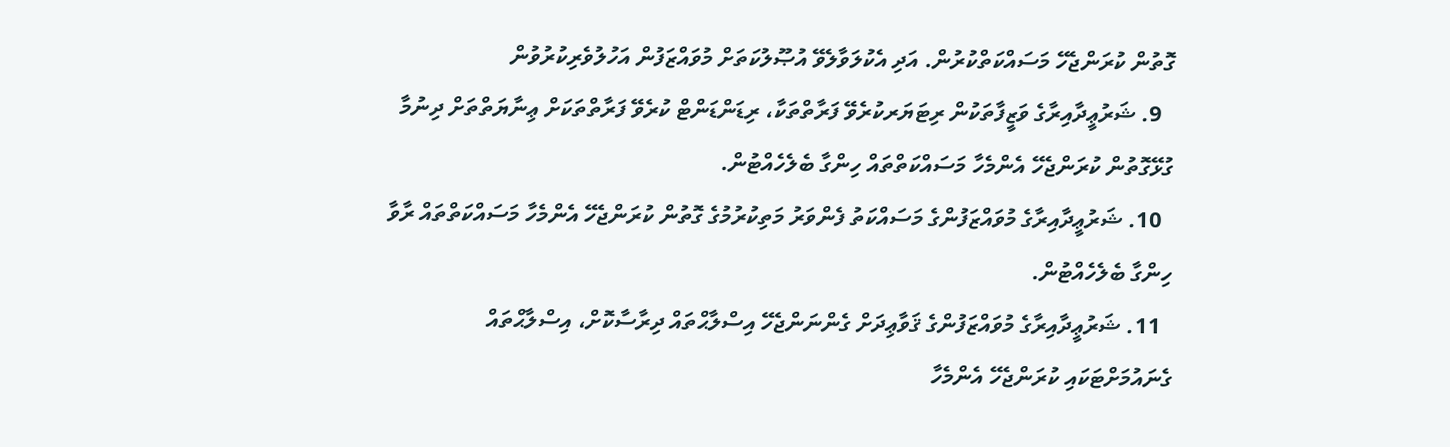ގޮތުން ކުރަންޖެހޭ މަސައްކަތްކުރުން. އަދި އެކުލަވާލެވޭ އުޞޫލުކަތަށް މުވައްޒަފުން އަހުލުވެރިކުރުވުން
  9. ޝަރުޢީދާއިރާގެ ވަޒީފާތަކުން ރިޓަޔަރކުރެވޭ ފަރާތްތަކާ، ރިޑަންޑަންޓް ކުރެވޭ ފަރާތްތަކަށް ޢިނާޔަތްތަށް ދިނުމާ ގުޅޭގޮތުން ކުރަންޖެހޭ އެންމެހާ މަސައްކަތްތައް ހިންގާ ބެލެހެއްޓުން.
  10. ޝަރުޢީދާއިރާގެ މުވައްޒަފުންގެ މަސައްކަތު ފެންވަރު މަތިކުރުމުގެ ގޮތުން ކުރަންޖެހޭ އެންމެހާ މަސައްކަތްތައް ރާވާ ހިންގާ ބެލެހެއްޓުން.
  11. ޝަރުޢީދާއިރާގެ މުވައްޒަފުންގެ ޤަވާޢިދަށް ގެންނަންޖެހޭ އިސްލާޙްތައް ދިރާސާކޮށް، އިސްލާޙްތައް ގެނައުމަށްޓަކައި ކުރަންޖެހޭ އެންމެހާ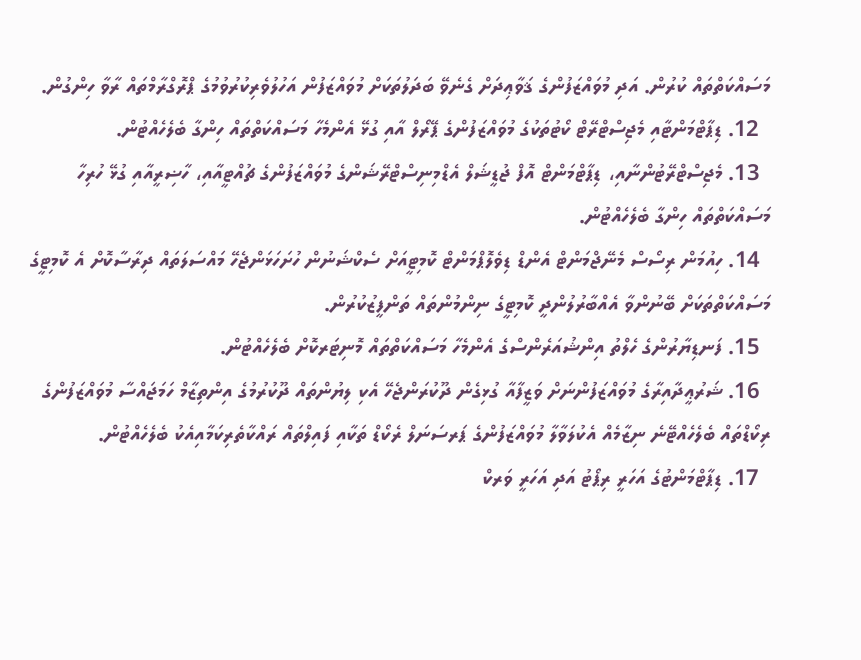މަސައްކަތްތައް ކުރުން. އަދި މުވައްޒަފުންގެ ޤަވާޢިދަށް ގެނެވޭ ބަދަލުތަކަށް މުވައްޒަފުން އަހުލުވެރިކުރުވުމުގެ ޕްރޮގްރާމްތައް ރާވާ ހިންގުން.
  12. ޑިޕާޓްމަންޓާއި މެޖިސްޓްރޭޓް ކޯޓުތަކުގެ މުވައްޒަފުންގެ ޕޭރޯލް އާއި ގުޅޭ އެންމެހާ މަސައްކަތްތައް ހިންގާ ބެލެހެއްޓުން.
  13. މެޖިސްޓްރޭޓުންނާއި، ޑިޕާޓްމަންޓް އޮފް ޖުޑީޝަލް އެޑްމިނިސްޓްރޭޝަންގެ މުވައްޒަފުންގެ ޗުއްޓީއާއި، ހާޟިރީއާއި ގުޅޭ ހުރިހާ މަސައްކަތްތައް ހިންގާ ބެލެހެއްޓުން.
  14. ހިއުމަން ރިސޯސް މެނޭޖްމަންޓް އެންޑް ޑިވެލޮޕްމަންޓް ކޮމިޓީއަށް ސެކްޝަނުން ހުށަހަޅަންޖެހޭ މައްސަލަތައް ދިރާސާކޮށް އެ ކޮމިޓީގެ މަސައްކަތްތަކަށް ބޭނުންވާ އެއްބާރުލުންދީ ކޮމިޓީގެ ނިންމުންތައް ތަންފީޒުކުރުން.
  15. ފަނޑިޔާރުންގެ ހެލްތު އިންޝުއަރެންސްގެ އެންމެހާ މަސައްކަތްތައް މޮނިޓަރކޮށް ބެލެހެއްޓުން.
  16. ޝަރުޢީދާއިރާގެ މުވައްޒަފުންނަށް ވަޒީފާއާ ގުޅިގެން ދޫކުރަންޖެހޭ އެކި ލިޔުންތައް ދޫކުރުމުގެ އިންތިޒާމް ހަމަޖައްސާ މުވައްޒަފުންގެ ރިކޯޑްތައް ބެލެހެއްޓޭނެ ނިޒާމެއް އެކުލަވާލާ މުވައްޒަފުންގެ ޕަރސަނަލް ރެކޯޑް ތަކާއި ފައިލްތައް ރައްކާތެރިކަމާއިއެކު ބެލެހެއްޓުން.
  17. ޑިޕާޓްމަންޓުގެ އަހަރީ ރިޕޯޓު އަދި އަހަރީ ވަރކް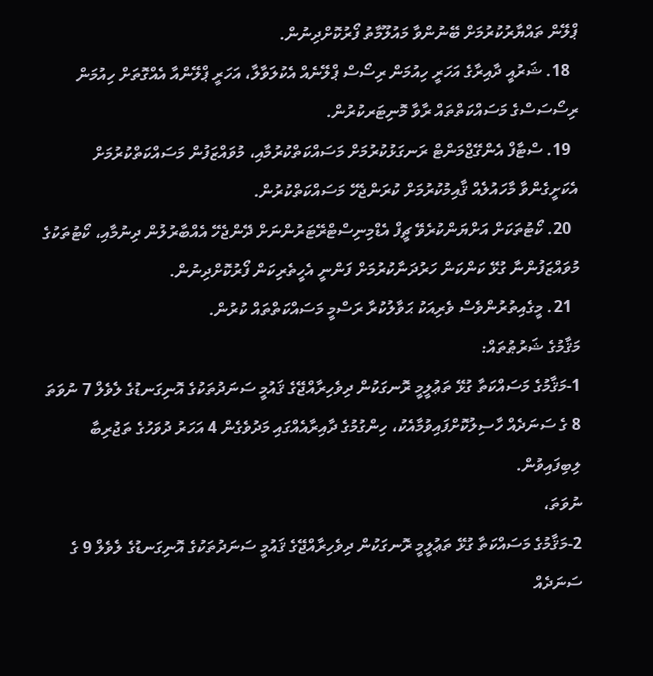ޕްލޭން ތައްޔާރުކުރުމަށް ބޭނުންވާ މައުލޫމާތު ފޯރުކޮށްދިނުން.
  18. ޝަރުއީ ދާއިރާގެ އަހަރީ ހިއުމަން ރިސޯސް ޕްލޭނެއް އެކުލަވާލާ، އަހަރީ ޕްލޭންއާ އެއްގޮތަށް ހިއުމަން ރިސޯސަސްގެ މަސައްކަތްތައް ރާވާ މޮނިޓަރކުރުން.
  19. ސްޓާފް އެންގޭޖްމަންޓް ރަނގަޅުކުރުމަށް މަސައްކަތްކުރުމާއި، މުވައްޒަފުން މަސައްކަތްކުރުމަށް އެކަށީގެންވާ މާހައުލެއް ޤާއިމުކުރުމަށް ކުރަންޖެހޭ މަސައްކަތްކުރުން.
  20. ކޯޓުތަކަށް އަށްޔަންކުރެވޭ ޗީފް އެޑްމިނިސްޓްރޭޓަރުންނަށް ދޭންޖެހޭ އެއްބާރުލުން ދިނުމާއި، ކޯޓުތަކުގެ މުވައްޒަފުންނާ ގުޅޭ ކަންކަން ހަރުދަނާކުރުމަށް ފަންނީ އެހީތެރިކަން ފޯރުކޮށްދިނުން.
  21. މީގެއިތުރުންވެސް ވެރިއަކު ޙަވާލުކުރާ ރަސްމީ މަސައްކަތްތައް ކުރުން.
މަޤާމުގެ ޝަރުޠުތައް:
1-މަޤާމުގެ މަސައްކަތާ ގުޅޭ ތަޢުލީމީ ރޮނގަކުން ދިވެހިރާއްޖޭގެ ޤައުމީ ސަނަދުތަކުގެ އޮނިގަނޑުގެ ލެވެލް 7 ނުވަތަ 8 ގެ ސަނަދެއް ހާސިލުކޮށްފައިވުމާއެކު، ހިންގުމުގެ ދާއިރާއެއްގައި މަދުވެގެން 4 އަހަރު ދުވަހުގެ ތަޖުރިބާ ލިބިފައިވުން.
ނުވަތަ،
2-މަޤާމުގެ މަސައްކަތާ ގުޅޭ ތަޢުލީމީ ރޮނގަކުން ދިވެހިރާއްޖޭގެ ޤައުމީ ސަނަދުތަކުގެ އޮނިގަނޑުގެ ލެވެލް 9 ގެ ސަނަދެއް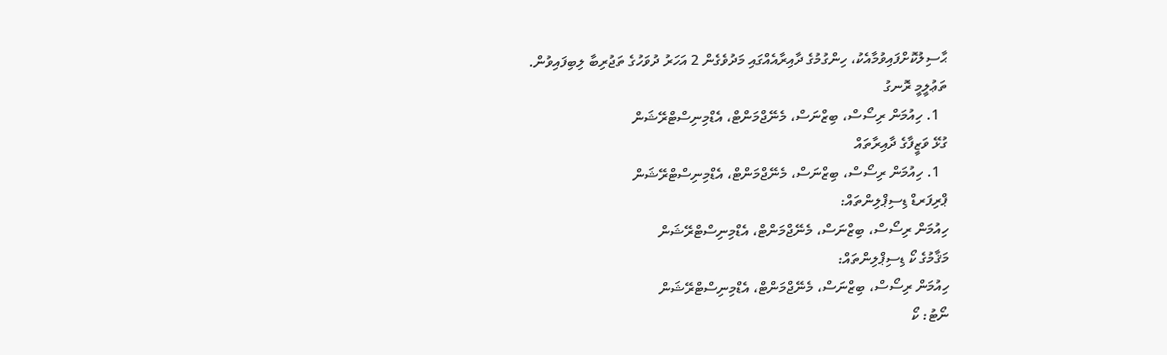ޙާސިލުކޮށްފައިވުމާއެކު، ހިންގުމުގެ ދާއިރާއެއްގައި މަދުވެގެން 2 އަހަރު ދުވަހުގެ ތަޖުރިބާ ލިބިފައިވުން.
ތަޢުލީމީ ރޮނގު
  1. ހިއުމަން ރިސޯސް، ބިޒްނަސް، މެނޭޖްމަންޓް، އެޑްމިނިސްޓްރޭޝަން
ގުޅޭ ވަޒީފާގެ ދާއިރާތައް
  1. ހިއުމަން ރިސޯސް، ބިޒްނަސް، މެނޭޖްމަންޓް، އެޑްމިނިސްޓްރޭޝަން
ޕްރިފަރޑް ޑިސިޕްލިންތައް:
ހިއުމަން ރިސޯސް، ބިޒްނަސް، މެނޭޖްމަންޓް، އެޑްމިނިސްޓްރޭޝަން
މަޤާމުގެ ކޯ ޑިސިޕްލިންތައް:
ހިއުމަން ރިސޯސް، ބިޒްނަސް، މެނޭޖްމަންޓް، އެޑްމިނިސްޓްރޭޝަން
ނޯޓު: ކޯ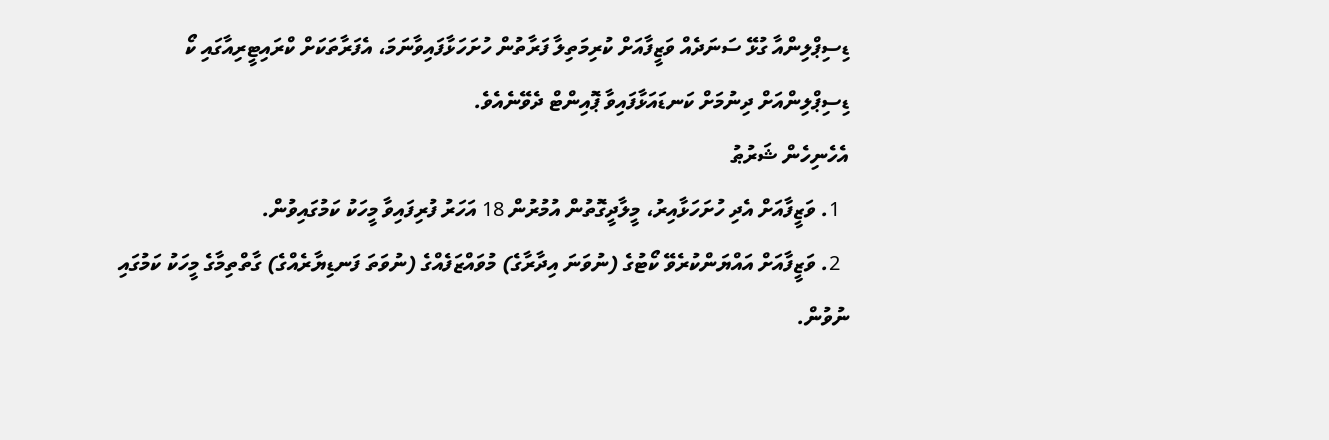ޑިސިޕްލިންއާ ގުޅޭ ސަނަދެއް ވަޒީފާއަށް ކުރިމަތިލާ ފަރާތުން ހުށަހަޅާފައިވާނަމަ، އެފަރާތަކަށް ކްރައިޓީރިއާގައި ކޯ ޑިސިޕްލިންއަށް ދިނުމަށް ކަނޑައަޅާފައިވާ ޕޮއިންޓް ދެވޭނެއެވެ.
އެހެނިހެން ޝަރުޠު
  1. ވަޒީފާއަށް އެދި ހުށަހަޅާއިރު، މީލާދީގޮތުން އުމުރުން 18 އަހަރު ފުރިފައިވާ މީހަކު ކަމުގައިވުން.
  2. ވަޒީފާއަށް އައްޔަންކުރެވޭ ކޯޓުގެ (ނުވަނަ އިދާރާގެ) މުވައްޒަފެއްގެ (ނުވަތަ ފަނޑިޔާރެއްގެ) ގާތްތިމާގެ މީހަކު ކަމުގައި ނުވުން.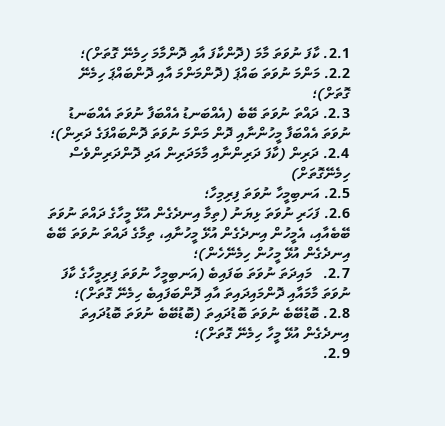2.1. ކާފަ ނުވަތަ މާމަ (ދޮންކާފަ އާއި ދޮންމާމަ ހިމެނޭ ގޮތަށް)؛
2.2. މަންމަ ނުވަތަ ބައްޕަ (ދޮންމަންމަ އާއި ދޮންބައްޕަ ހިމެނޭ ގޮތަށް)؛
2.3. ދައްތަ ނުވަތަ ބޭބެ (އެއްބަނޑު އެއްބަފާ ނުވަތަ އެއްބަނޑު ނުވަތަ އެއްބަފާ މީހުންނާއި ދޮން މަންމަ ނުވަތަ ދޮންބައްފަގެ ދަރިން)؛
2.4. ދަރިން (ކާފަ ދަރިންނާއި މާމަދަރިން އަދި ދޮންދަރިންވެސް ހިމެނޭގޮތަށް)
2.5. އަނބިމީހާ ނުވަތަ ފިރިމިހާ؛
2.6. ފަހަރި ނުވަތަ ޅިޔަނު (ތިމާ އިނދެގެން އުޅޭ މީހާގެ ދައްތަ ނުވަތަ ބޭބެއާއި، އެމީހުން އިނދެގެން އުޅޭ މީހުނާއި، ތިމާގެ ދައްތަ ނުވަތަ ބޭބެ އިނދެގެން އުޅޭ މީހުން ހިމެނޭހެން)؛
2.7.   މައިދަތަ ނުވަތަ ބަފައިބެ (އަނބިމީހާ ނުވަތަ ފިރިމީހާގެ ކާފަ ނުވަތަ މާމައާއި ދޮންމައިދައިތަ އާއި ދޮންބަފައިބެ ހިމެނޭ ގޮތަށް)؛
2.8. ބޮޑުބޭބެ ނުވަތަ ބޮޑުދައިތަ (ބޮޑުބޭބެ ނުވަތަ ބޮޑުދައިތަ އިނދެގެން އުޅޭ މީހާ ހިމެނޭ ގޮތަށް)؛
2.9.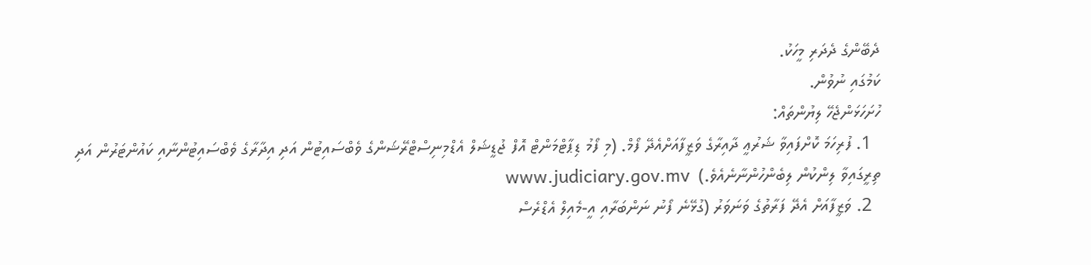ދެބޭންގެ ދެދަރި މީހަކު.
ކަމުގައި ނުވުން.
ހުށަހަޅަންޖެހޭ ލިޔުންތައް:
  1. ފުރިހަމަ ކޮށްފައިވާ ޝަރުޢީ ދާއިރާގެ ވަޒީފާއަށްއެދޭ ފޯމް. (މި ފޯމު ޑިޕާޓްމަންޓް އޮފް ޖުޑީޝަލް އެޑްމިނިސްޓްރޭޝަންގެ ވެބްސައިޓުން އަދި އިދާރާގެ ވެބްސައިޓުންނާއި ކައުންޓަރުން އަދި ތިރީގައިވާ ލިންކުން ލިބެންހުންނާނެއެވެ.)  www.judiciary.gov.mv
  2. ވަޒީފާއަށް އެދޭ ފަރާތުގެ ވަނަވަރު (ގުޅޭނެ ފޯނު ނަންބަރާއި އީ-މެއިލް އެޑްރެސް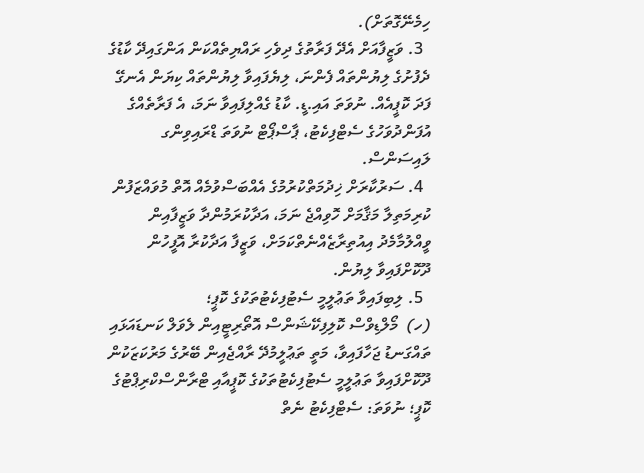ހިމެނޭގޮތަށް).
  3. ވަޒީފާއަށް އެދޭ ފަރާތުގެ ދިވެހި ރައްޔިތެއްކަން އަންގައިދޭ ކާޑުގެ ދެފުށުގެ ލިޔުންތައް ފެންނަ، ލިޔެފައިވާ ލިޔުންތައް ކިޔަން އެނގޭ ފަދަ ކޮޕީއެއް. ނުވަތަ އައި.ޑީ. ކާޑު ގެއްލިފައިވާ ނަމަ، އެ ފަރާތެއްގެ އުފަންދުވަހުގެ ސެޓްފިކެޓު، ޕާސްޕޯޓް ނުވަތަ ޑްރައިވިންގ ލައިސަންސް.
  4. ސަރުކާރަށް ޚިދުމަތްކުރުމުގެ އެއްބަސްވުމެއް އޮތް މުވައްޒަފުން ކުރިމަތިލާ މަޤާމަށް ހޮވިއްޖެ ނަމަ، އަދާކުރަމުންދާ ވަޒީފާއިން ވީއްލުމާމެދު އިއުތިރާޒެއްނެތްކަމަށް، ވަޒީފާ އަދާކުރާ އޮފީހުން ދޫކޮށްފައިވާ ލިޔުން.
  5. ލިބިފައިވާ ތަޢުލީމީ ސެޓުފިކެޓުތަކުގެ ކޮޕީ؛
(ހ)  މޯލްޑިވްސް ކޮލިފިކޭޝަންސް އޮތޯރިޓީއިން ލެވަލް ކަނޑައަޅައި ތައްގަނޑު ޖަހާފައިވާ، މަތީ ތަޢުލީމުދޭ ރާއްޖެއިން ބޭރުގެ މަރުކަޒަކުން ދޫކޮށްފައިވާ ތަޢުލީމީ ސެޓުފިކެޓުތަކުގެ ކޮޕީއާއި ޓްރާންސްކްރިޕްޓުގެ ކޮޕީ؛ ނުވަތަ: ސެޓްފިކެޓު ނެތް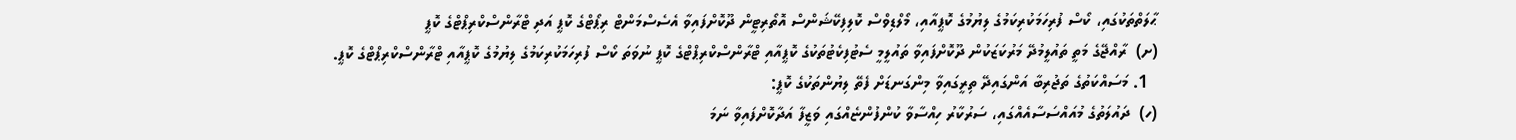ޙާލަތްތަކުގައި، ކޯސް ފުރިހަމަކުރިކަމުގެ ލިޔުމުގެ ކޮޕީއާއި، މޯލްޑިވްސް ކޮލިފިކޭޝަންސް އޮތޯރިޓީން ދޫކޮށްފައިވާ އެސެސްމަންޓް ރިޕޯޓްގެ ކޮޕީ އަދި ޓްރާންސްކްރިޕްޓްގެ ކޮޕީ
(ށ)  ރާއްޖޭގެ މަތީ ތައުލީމުދޭ މަރުކަޒަކުން ދޫކޮށްފައިވާ ތައުލީމީ ސެޓުފިކެޓުތަކުގެ ކޮޕީއާއި ޓްރާންސްކްރިޕްޓްގެ ކޮޕީ ނުވަތަ ކޯސް ފުރިހަމަކުރިކަމުގެ ލިޔުމުގެ ކޮޕީއާއި ޓްރާންސްކްރިޕްޓްގެ ކޮޕީ.
  1. މަސައްކަތުގެ ތަޖުރިބާ އަންގައިދޭ ތިރީގައިވާ މިންގަނޑަށް ފެތޭ ލިޔުންތަކުގެ ކޮޕީ:
(ހ)  ދައުލަތުގެ މުއައްސަސާއެއްގައި، ސަރުކާރު ހިއްސާވާ ކުންފުންޏެއްގައި ވަޒީފާ އަދާކޮށްފައިވާ ނަމަ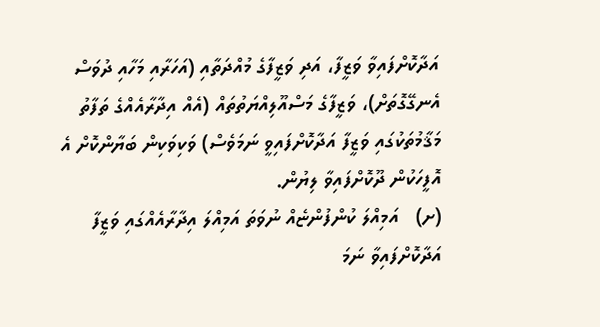އަދާކޮށްފައިވާ ވަޒީފާ، އަދި ވަޒީފާގެ މުއްދަތާއި (އަހަރާއި މަހާއި ދުވަސް އެނގޭގޮތަށް)، ވަޒީފާގެ މަސްއޫލިއްޔަތުތައް (އެއް އިދާރާއެއްގެ ތަފާތު މަޤާމުތަކުގައި ވަޒީފާ އަދާކޮށްފައިވީ ނަމަވެސް) ވަކިވަކިން ބަޔާންކޮށް އެ އޮފީހަކުން ދޫކޮށްފައިވާ ލިޔުން.
(ށ)   އަމިއްލަ ކުންފުންޏެއް ނުވަތަ އަމިއްލަ އިދާރާއެއްގައި ވަޒީފާ އަދާކޮށްފައިވާ ނަމަ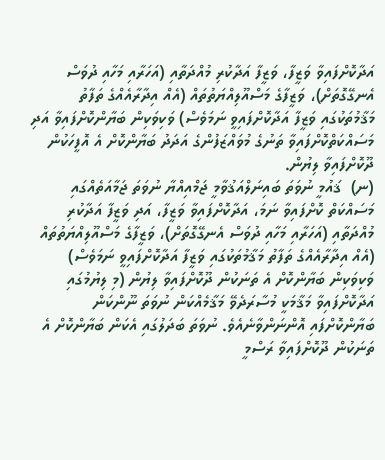އަދާކޮށްފައިވާ ވަޒީފާ، ވަޒީފާ އަދާކުރި މުއްދަތާއި (އަހަރާއި މަހާއި ދުވަސް އެނގޭގޮތަށް)، ވަޒީފާގެ މަސްއޫލިއްޔަތުތައް (އެއް އިދާރާއެއްގެ ތަފާތު މަޤާމުތަކުގައި ވަޒީފާ އަދާކޮށްފައިވީ ނަމަވެސް) ވަކިވަކިން ބަޔާންކޮށްފައިވާ އަދި މަސައްކަތްކޮށްފައިވާ ތަނުގެ މުވައްޒަފުންގެ އަދަދު ބަޔާންކޮށް އެ އޮފީހަކުން ދޫކޮށްފައިވާ ލިޔުން.
(ނ)  ޤައުމީ ނުވަތަ ބައިނަލްއަޤުވާމީ ޖަމްއިއްޔާ ނުވަތަ ޖަމާއަތެއްގައި މަސައްކަތް ކޮށްފައިވާ ނަމަ، އަދާކޮށްފައިވާ ވަޒީފާ، އަދި ވަޒީފާ އަދާކުރި މުއްދަތާއި (އަހަރާއި މަހާއި ދުވަސް އެނގޭގޮތަށް)، ވަޒީފާގެ މަސްއޫލިއްޔަތުތައް (އެއް އިދާރާއެއްގެ ތަފާތު މަޤާމުތަކުގައި ވަޒީފާ އަދާކޮށްފައިވީ ނަމަވެސް) ވަކިވަކިން ބަޔާންކޮށް އެ ތަނަކުން ދޫކޮށްފައިވާ ލިޔުން (މި ލިޔުމުގައި އަދާކޮށްފައިވާ މަޤާމަކީ މުސާރަދެވޭ މަޤާމެއްކަން ނުވަތަ ނޫންކަން ބަޔާންކޮށްފައި އޮންނަންވާނެއެވެ. ނުވަތަ ބަދަލުގައި އެކަން ބަޔާންކޮށް އެ ތަނަކުން ދޫކޮށްފައިވާ ރަސްމީ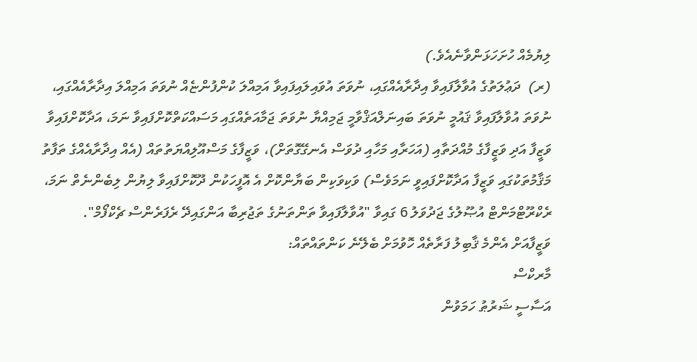ލިޔުމެއް ހުށަހަޅަންވާނެއެވެ.)
(ރ)  ދަޢުލަތުގެ އުވާލާފައިވާ އިދާރާއެއްގައި، ނުވަތަ އުވައިލައިފައިވާ އަމިއްލަ ކުންފުންޏެއް ނުވަތަ އަމިއްލަ އިދާރާއެއްގައި، ނުވަތަ އުވާލާފައިވާ ޤައުމީ ނުވަތަ ބައިނަލްއަޤްވާމީ ޖަމިއްޔާ ނުވަތަ ޖަމާއަތެއްގައި މަސައްކަތްކޮށްފައިވާ ނަމަ، އަދާކޮށްފައިވާ ވަޒީފާ އަދި ވަޒީފާގެ މުއްދަތާއި (އަހަރާއި މަހާއި ދުވަސް އެނގޭގޮތަށް)، ވަޒީފާގެ މަސްއޫލިއްޔަތުތައް (އެއް އިދާރާއެއްގެ ތަފާތު މަޤާމުތަކުގައި ވަޒީފާ އަދާކޮށްފައިވީ ނަމަވެސް) ވަކިވަކިން ބަޔާންކޮށް އެ އޮފީހަކުން ދޫކޮށްފައިވާ ލިޔުން ލިބެންނެތް ނަމަ، ރެކްރޫޓްމަންޓް އުޞޫލުގެ ޖަދުވަލު 6 ގައިވާ "އުވާލާފައިވާ ތަންތަނުގެ ތަޖުރިބާ އަންގައިދޭ ރެފަރެންސް ޗެކްފޯމް".
ވަޒީފާއަށް އެންމެ ޤާބިލު ފަރާތެއް ހޮވުމަށް ބެލޭނެ ކަންތައްތައް:
މާރކްސް
އަސާސީ ޝަރުޠު ހަމަވުން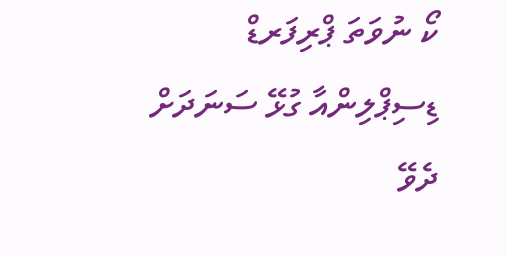ކޯ ނުވަތަ ޕްރިފަރޑް ޑިސިޕްލިންއާ ގުޅޭ ސަނަދަށް ދެވޭ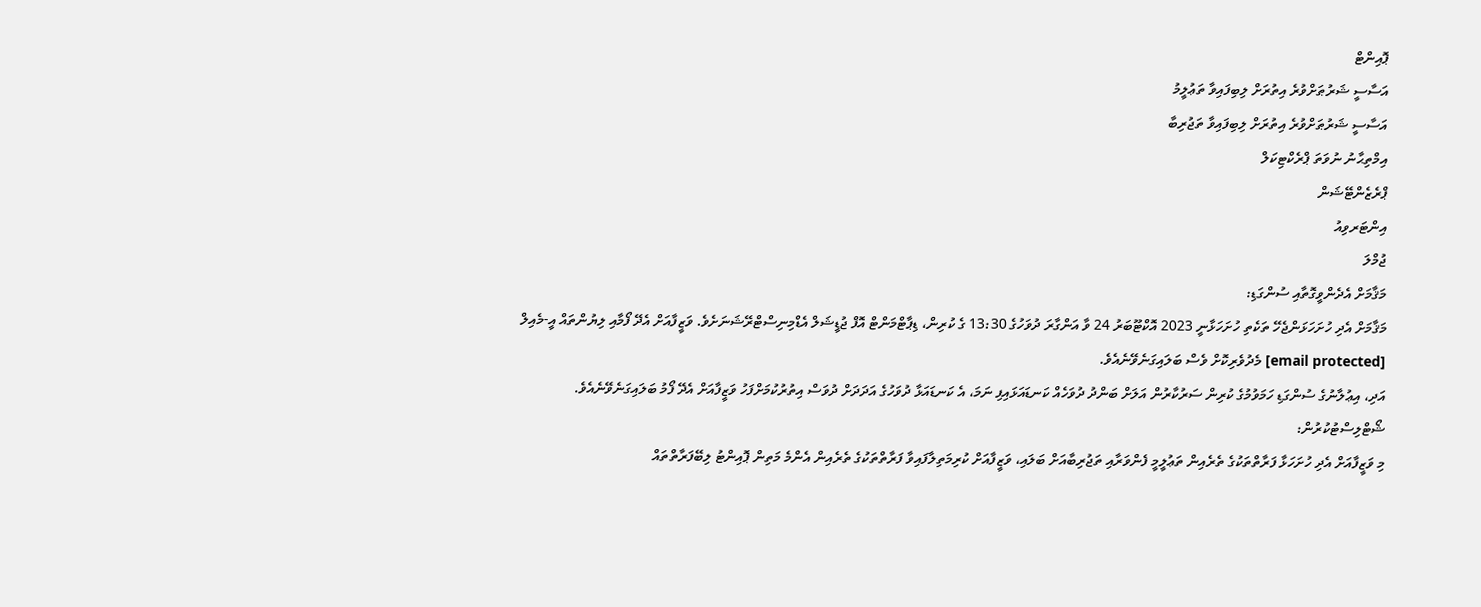ޕޮއިންޓް
އަސާސީ ޝަރުޠަށްވުރެ އިތުރަށް ލިބިފައިވާ ތަޢުލީމު
އަސާސީ ޝަރުޠަށްވުރެ އިތުރަށް ލިބިފައިވާ ތަޖުރިބާ
އިމްތިޙާނު ނުވަތަ ޕްރެކްޓިކަލް
ޕްރެޒެންޓޭޝަން
އިންޓަރވިއު
ޖުމްލަ
މަޤާމަށް އެދެންވީގޮތާއި ސުންގަޑި:
މަޤާމަށް އެދި ހުށަހަޅަންޖެހޭ ތަކެތި ހުށަހަޅާނީ 2023 އޮކްޓޫބަރު 24 ވާ އަންގާރަ ދުވަހުގެ 13:30 ގެ ކުރިން، ޑިޕާޓްމަންޓް އޮފް ޖުޑީޝަލް އެޑްމިނިސްޓްރޭޝަނަށެވެ. ވަޒީފާއަށް އެދޭ ފޯމާއި ލިޔުންތައް އީ-މެއިލް [email protected] މެދުވެރިކޮށް ވެސް ބަލައިގަނެވޭނެއެވެ.
އަދި، އިޢުލާނުގެ ސުންގަޑި ހަމަވުމުގެ ކުރިން ސަރުކާރުން އަލަށް ބަންދު ދުވަހެއް ކަނޑައަޅައިފި ނަމަ، އެ ކަނޑައަޅާ ދުވަހުގެ އަދަދަށް ދުވަސް އިތުރުކުމަށްފަހު ވަޒީފާއަށް އެދޭ ފޯމު ބަލައިގަނެވޭނެއެވެ.
ޝޯޓްލިސްޓުކުރުން:
މި ވަޒީފާއަށް އެދި ހުށަހަޅާ ފަރާތްތަކުގެ ތެރެއިން ތަޢުލީމީ ފެންވަރާއި ތަޖުރިބާއަށް ބަލައި، ވަޒީފާއަށް ކުރިމަތިލާފައިވާ ފަރާތްތަކުގެ ތެރެއިން އެންމެ މަތިން ޕޮއިންޓު ލިބޭފަރާތްތައް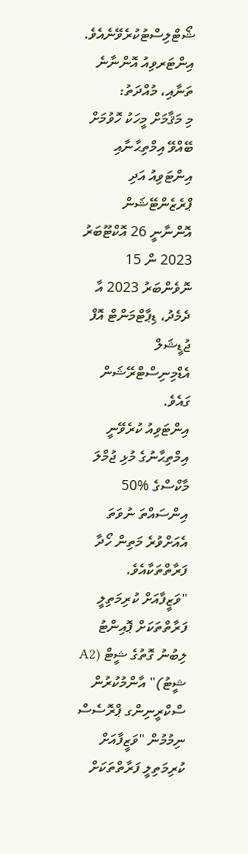ޝޯޓްލިސްޓުކުރެވޭނެއެވެ.
އިންޓަރވިއު އޮންނާނެ ތަނާއި، މުއްދަތު:
މި މަޤާމަށް މީހަކު ހޮވުމަށް ބޭއްވޭ އިމްތިޙާނާއި އިންޓަވިއު އަދި ޕްރެޒެންޓޭޝަން އޮންނާނީ 26 އޮކްޓޫބަރު 2023 ން 15 ނޮވެންބަރު 2023 އާ ދެމެދު، ޑިޕާޓްމަންޓް އޮފް ޖުޑީޝަލް އެޑްމިނިސްޓްރޭޝަން ގައެވެ.
އިންޓަވިއު ކުރެވޭނީ އިމްތިޙާނުގެ މުޅި ޖުމްލަ މާކްސްގެ %50 އިންސައްތަ ނުވަތަ އެއަށްވުރެ މަތިން ހޯދާ ފަރާތްތަކާއެވެ.
"ވަޒީފާއަށް ކުރިމަތިލީ ފަރާތްތަކަށް ޕޮއިންޓު ލިބުނު ގޮތުގެ ޝީޓް (A2 ޝީޓު)" އާންމުކުރުން
ސްކްރީނިންގ ޕްރޮސެސް ނިމުމުން "ވަޒީފާއަށް ކުރިމަތިލީ ފަރާތްތަކަށް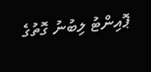ޕޮއިންޓު ލިބުނު ގޮތުގެ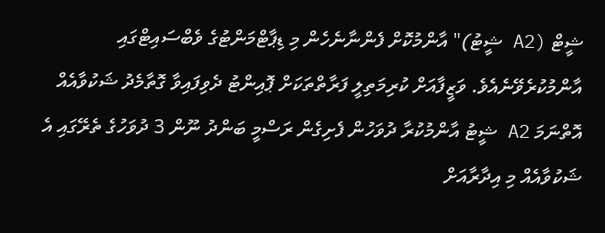ޝީޓް (A2 ޝީޓު)" އާންމުކޮށް ފެންނާނެހެން މި ޑިޕާޓްމަންޓުގެ ވެބްސައިޓްގައި އާންމުކުރެވޭނެއެވެ. ވަޒީފާއަށް ކުރިމަތިލީ ފަރާތްތަކަށް ޕޮއިންޓު ދެވިފައިވާ ގޮތާމެދު ޝަކުވާއެއް އޮތްނަމަ A2 ޝީޓު އާންމުކުރާ ދުވަހުން ފެށިގެން ރަސްމީ ބަންދު ނޫން 3 ދުވަހުގެ ތެރޭގައި އެ ޝަކުވާއެއް މި އިދާރާއަށް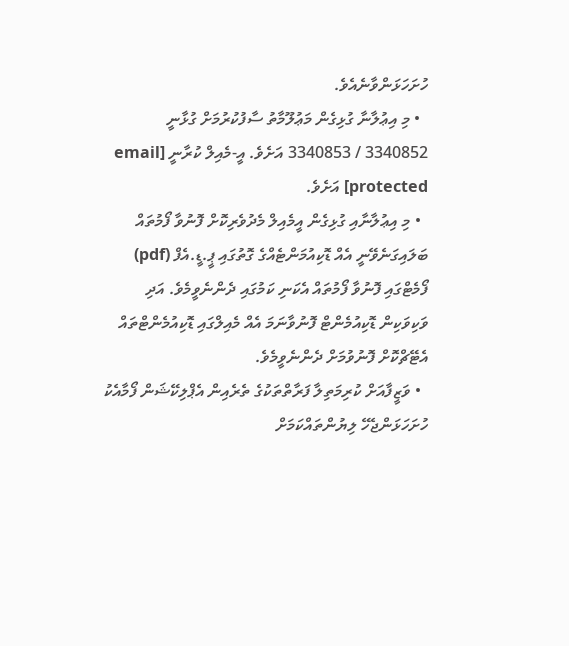ހުށަހަޅަންވާނެއެވެ.
  • މި އިޢުލާނާ ގުޅިގެން މަޢުލޫމާތު ސާފުކުރުމަށް ގުޅާނީ 3340852 / 3340853 އަށެވެ. އީ-މެއިލް ކުރާނީ [email protected] އަށެވެ.
  • މި އިޢުލާނާއި ގުޅިގެން އީމެއިލް މެދުވެރިކޮށް ފޮނުވާ ފޯމުތައް ބަލައިގަނެވޭނީ އެއް ޑޮކިއުމަންޓެއްގެ ގޮތުގައި ޕީ.ޑީ.އެފް (pdf) ފޯމެޓްގައި ފޮނުވާ ފޯމުތައް އެކަނި ކަމުގައި ދެންނެވީމެވެ. އަދި ވަކިވަކިން ޑޮކިއުމެންޓް ފޮނުވާނަމަ އެއް މެއިލްގައި ޑޮކިއުމެންޓްތައް އެޓޭޗްކޮށް ފޮނުވުމަށް ދެންނެވީމެވެ.
  • ވަޒީފާއަށް ކުރިމަތިލާ ފަރާތްތަކުގެ ތެރެއިން އެޕްލިކޭޝަން ފޯމާއެކު ހުށަހަޅަންޖެހޭ ލިޔުންތައްކަމަށް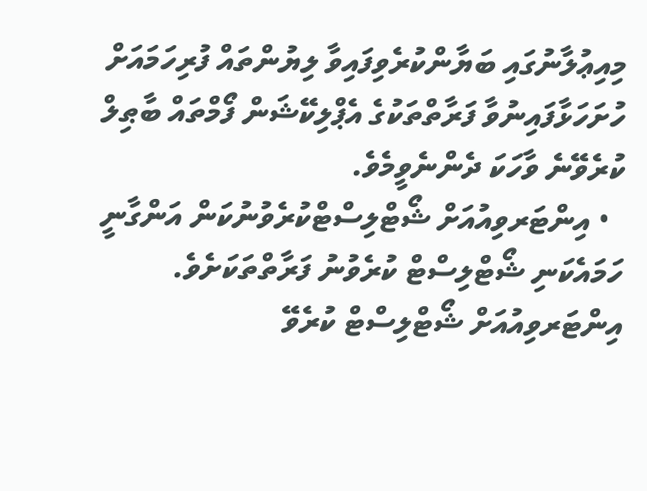މިއިޢުލާނުގައި ބަޔާންކުރެވިފައިވާ ލިޔުންތައް ފުރިހަމައަށް ހުށަހަޅާފައިނުވާ ފަރާތްތަކުގެ އެޕްލިކޭޝަން ފޯމްތައް ބާޠިލް ކުރެވޭނެ ވާހަކަ ދެންނެވީމެވެ.
  • އިންޓަރވިއުއަށް ޝޯޓްލިސްޓްކުރެވުނުކަން އަންގާނީ ހަމައެކަނި ޝޯޓްލިސްޓް ކުރެވުނު ފަރާތްތަކަށެވެ. އިންޓަރވިއުއަށް ޝޯޓްލިސްޓް ކުރެވޭ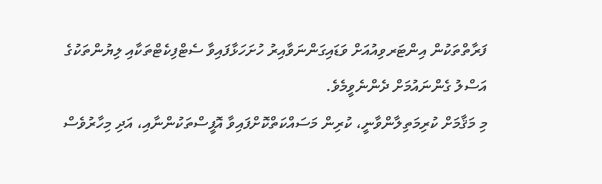ފަރާތްތަކުން އިންޓަރވިއުއަށް ވަޑައިގަންނަވާއިރު ހުށަހަޅާފައިވާ ސެޓްފިކެޓްތަކާއި ލިޔުންތަކުގެ އަސްލު ގެންނައުމަށް ދެންނެވީމެވެ.
މި މަޤާމަށް ކުރިމަތިލާންވާނީ، ކުރިން މަސައްކަތްކޮށްފައިވާ އޮފީސްތަކުންނާއި، އަދި މިހާރުވެސް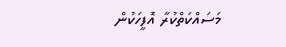މަސައްކަތްކުރާ އޮފީހަކުން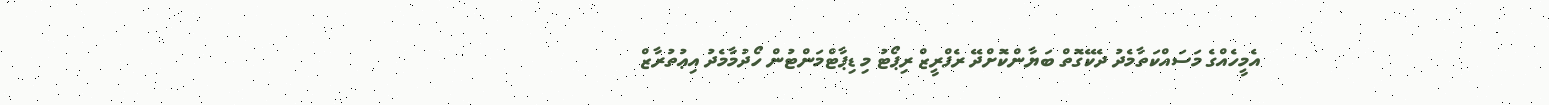އެމީހެއްގެ މަސައްކަތާމެދު ދެކޭގޮތް ބަޔާންކޮށްދޭ ރެފްރީޒް ރިޕޯޓު މި ޑިޕާޓްމަންޓުން ހޯދުމާމެދު އިޢުތުރާޒް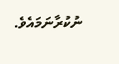ނުކުރާނަމައެވެ.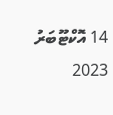14 އޮކްޓޫބަރު 2023